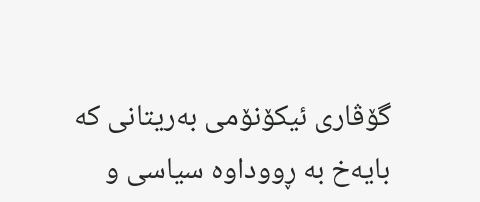گۆڤاری ئیکۆنۆمی بەریتانی کە بایەخ بە ڕووداوە سیاسی و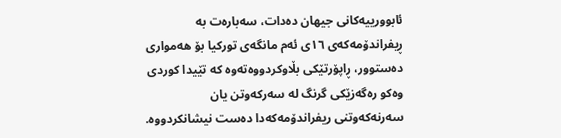ئابوورییەکانی جیهان دەدات، سەبارەت بە ڕیفراندۆمەکەی ١٦ی ئەم مانگەی تورکیا بۆ هەمواری دەستوور، ڕاپۆرتێکی بڵاوکردووەتەوە کە تێیدا کوردی وەکو رەگەزێکی گرنگ لە سەرکەوتن یان سەرنەکەوتنی ریفراندۆمەکەدا دەست نیشانکردووە.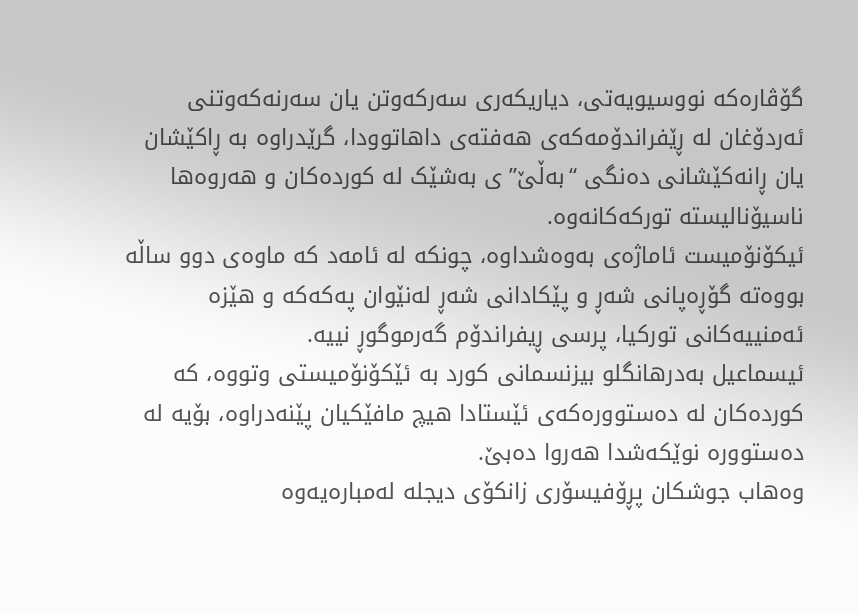گۆڤارەکە نووسیویەتی، دیاریکەری سەرکەوتن یان سەرنەکەوتنی ئەردۆغان لە ڕێفراندۆمەکەی هەفتەی داهاتوودا، گرێدراوە بە ڕاکێشان یان ڕانەکێشانی دەنگی “بەڵێ”ی بەشێک لە کوردەکان و هەروەها ناسیۆنالیستە تورکەکانەوە.
ئیکۆنۆمیست ئاماژەی بەوەشداوە، چونکە لە ئامەد کە ماوەی دوو ساڵە بووەتە گۆڕەپانی شەڕ و پێکادانی شەڕ لەنێوان پەکەکە و هێزە ئەمنییەکانی تورکیا، پرسی ڕیفراندۆم گەرموگوڕ نییە.
ئیسماعیل بەدرهانگلو بیزنسمانی کورد بە ئێکۆنۆمیستی وتووە، کە کوردەکان لە دەستوورەکەی ئێستادا هیچ مافێکیان پێنەدراوە، بۆیە لە دەستوورە نوێکەشدا هەروا دەبێ.
وەهاب جوشکان پڕۆفیسۆری زانکۆی دیجلە لەمبارەیەوە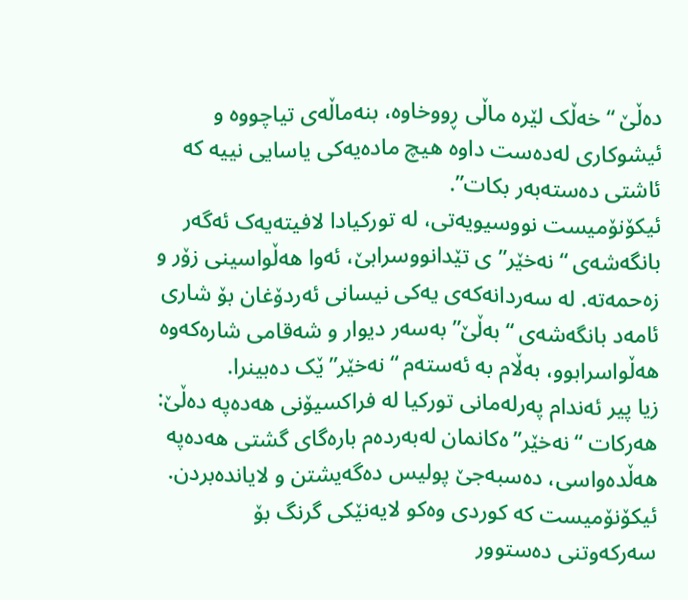دەڵێ “خەڵک لێرە ماڵی ڕووخاوە، بنەماڵەی تیاچووە و ئیشوکاری لەدەست داوە هیچ مادەیەکی یاسایی نییە کە ئاشتی دەستەبەر بکات”.
ئیکۆنۆمیست نووسیویەتی، لە تورکیادا لافیتەیەک ئەگەر بانگەشەی “نەخێر”ی تێدانووسرابێ، ئەوا هەڵواسینی زۆر و زەحمەتە. لە سەردانەکەی یەکی نیسانی ئەردۆغان بۆ شاری ئامەد بانگەشەی “بەڵێ” بەسەر دیوار و شەقامی شارەکەوە هەڵواسرابوو، بەڵام بە ئەستەم “نەخێر”ێک دەبینرا.
زیا پیر ئەندام پەرلەمانی تورکیا لە فراکسیۆنی هەدەپە دەڵێ: هەرکات “نەخێر”ەکانمان لەبەردەم بارەگای گشتی هەدەپە هەڵدەواسی، دەسبەجێ پولیس دەگەیشتن و لایاندەبردن.
ئیکۆنۆمیست کە کوردی وەکو لایەنێکی گرنگ بۆ سەرکەوتنی دەستوور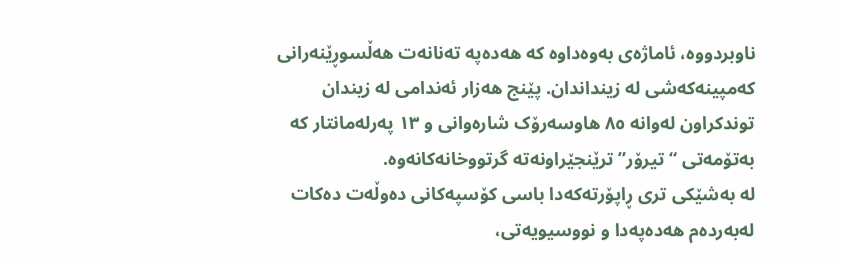ناوبردووە، ئاماژەی بەوەداوە کە هەدەپە تەنانەت هەڵسوڕێنەرانی کەمپینەکەشی لە زینداندان. پێنج هەزار ئەندامی لە زیندان توندکراون لەوانە ٨٥ هاوسەرۆک شارەوانی و ١٣ پەرلەمانتار کە بەتۆمەتی “تیرۆر” ترێنجێراونەتە گرتووخانەکانەوە.
لە بەشێکی تری ڕاپۆرتەکەدا باسی کۆسپەکانی دەوڵەت دەکات لەبەردەم هەدەپەدا و نووسیویەتی،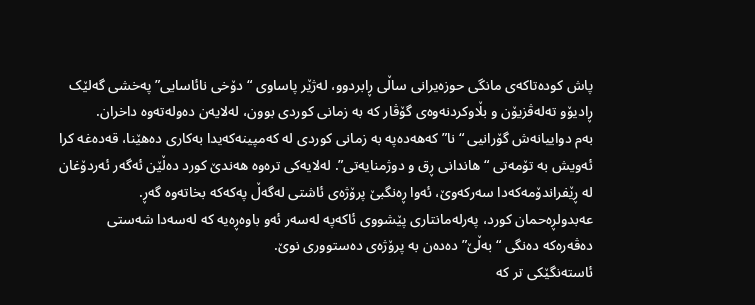پاش کودەتاکەی مانگی حوزەیرانی ساڵی ڕابردوو، لەژێر پاساوی “دۆخی نائاسایی” پەخشی گەلێک ڕادیۆو تەلەڤزیۆن و بڵاوکردنەوەی گۆڤار کە بە زمانی کوردی بوون، لەلایەن دەولەتەوە داخران.
بەم دواییانەش گۆرانیی “نا” کەهەدەپە بە زمانی کوردی لە کەمپینەکەیدا بەکاری دەهێنا، قەدەغە کرا ئەویش بە تۆمەتی “هاندانی ڕق و دوژمنایەتی”. لەلایەکی ترەوە هەندێ کورد دەڵێن ئەگەر ئەردۆغان لە ڕێفراندۆمەکەدا سەرکەوێ، ئەوا ڕەنگبێ پرۆژەی ئاشتی لەگەڵ پەکەکە بخاتەوە گەڕ.
عەبدولڕەحمان کورد، پەرلەمانتاری پێشووی ئاکەپە لەسەر ئەو باوەڕەیە کە لەسەدا شەستی دەڤەرەکە دەنگی “بەڵێ” دەدەن بە پرۆژەی دەستووری نوێ.
ئاستەنگێکی تر کە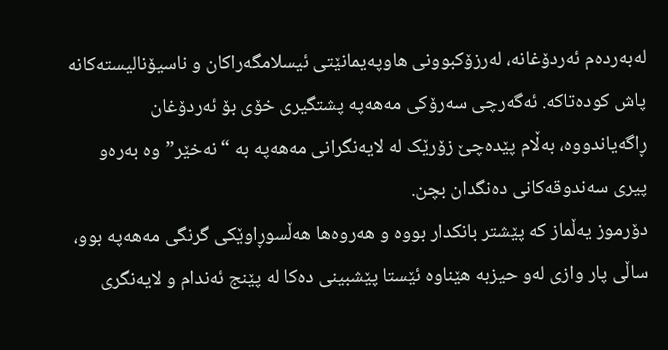لەبەردەم ئەردۆغانە، لەرزۆکبوونی هاوپەیمانێتی ئیسلامگەراکان و ناسیۆنالیستەکانە پاش کودەتاکە. ئەگەرچی سەرۆکی مەهەپە پشتگیری خۆی بۆ ئەردۆغان ڕاگەیاندووە، بەڵام پێدەچێ زۆرێک لە لایەنگرانی مەهەپە بە “نەخێر”وە بەرەو پیری سەندوقەکانی دەنگدان بچن.
دۆرموز یەڵماز کە پێشتر بانکدار بووە و هەروەها هەڵسوڕاوێکی گرنگی مەهەپە بوو، ساڵی پار وازی لەو حیزبە هێناوە ئێستا پێشبینی دەکا لە پێنج ئەندام و لایەنگری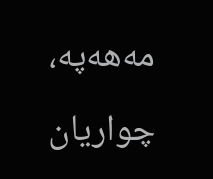مەهەپە، چواریان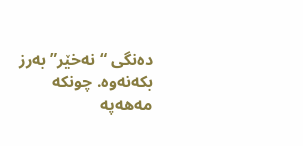دەنگی “نەخێر” بەرز بکەنەوە. چونکە مەهەپە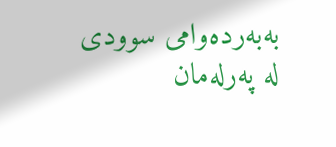بەبەردەوامی سوودی لە پەرلەمان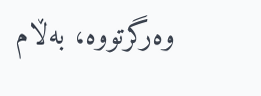وەرگرتووە، بەڵام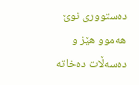دەستووری نوێ هەموو هێز و دەسەڵات دەخاتە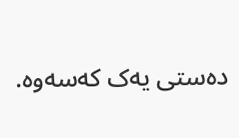دەستی یەک کەسەوە.